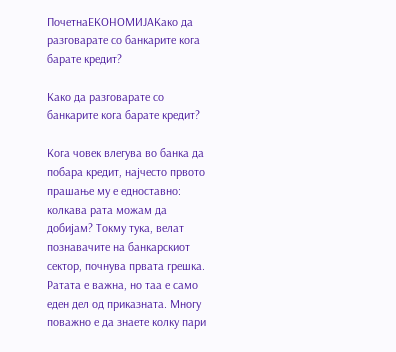ПочетнаЕКОНОМИЈАКако да разговарате со банкарите кога барате кредит?

Како да разговарате со банкарите кога барате кредит?

Кога човек влегува во банка да побара кредит, најчесто првото прашање му е едноставно: колкава рата можам да добијам? Токму тука, велат познавачите на банкарскиот сектор, почнува првата грешка. Ратата е важна, но таа е само еден дел од приказната. Многу поважно е да знаете колку пари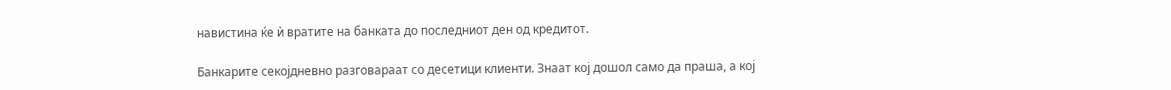навистина ќе ѝ вратите на банката до последниот ден од кредитот.

Банкарите секојдневно разговараат со десетици клиенти. Знаат кој дошол само да праша, а кој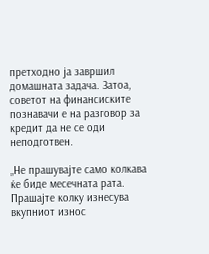претходно ја завршил домашната задача. Затоа, советот на финансиските познавачи е на разговор за кредит да не се оди неподготвен.

„Не прашувајте само колкава ќе биде месечната рата. Прашајте колку изнесува вкупниот износ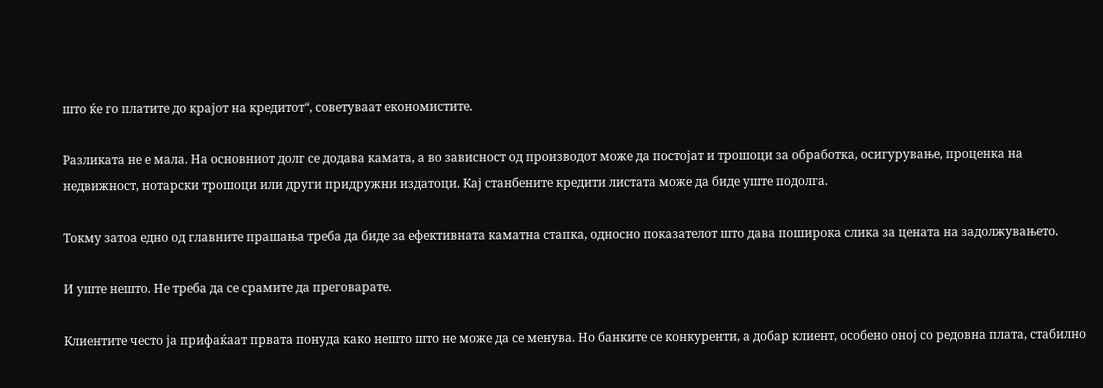што ќе го платите до крајот на кредитот“, советуваат економистите.

Разликата не е мала. На основниот долг се додава камата, а во зависност од производот може да постојат и трошоци за обработка, осигурување, проценка на недвижност, нотарски трошоци или други придружни издатоци. Кај станбените кредити листата може да биде уште подолга.

Токму затоа едно од главните прашања треба да биде за ефективната каматна стапка, односно показателот што дава поширока слика за цената на задолжувањето.

И уште нешто. Не треба да се срамите да преговарате.

Клиентите често ја прифаќаат првата понуда како нешто што не може да се менува. Но банките се конкуренти, а добар клиент, особено оној со редовна плата, стабилно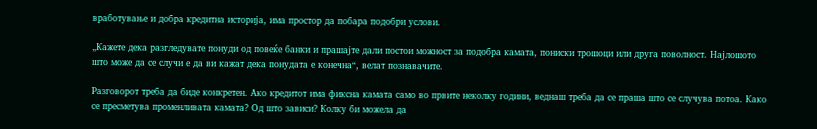вработување и добра кредитна историја, има простор да побара подобри услови.

„Кажете дека разгледувате понуди од повеќе банки и прашајте дали постои можност за подобра камата, пониски трошоци или друга поволност. Најлошото што може да се случи е да ви кажат дека понудата е конечна“, велат познавачите.

Разговорот треба да биде конкретен. Ако кредитот има фиксна камата само во првите неколку години, веднаш треба да се праша што се случува потоа. Како се пресметува променливата камата? Од што зависи? Колку би можела да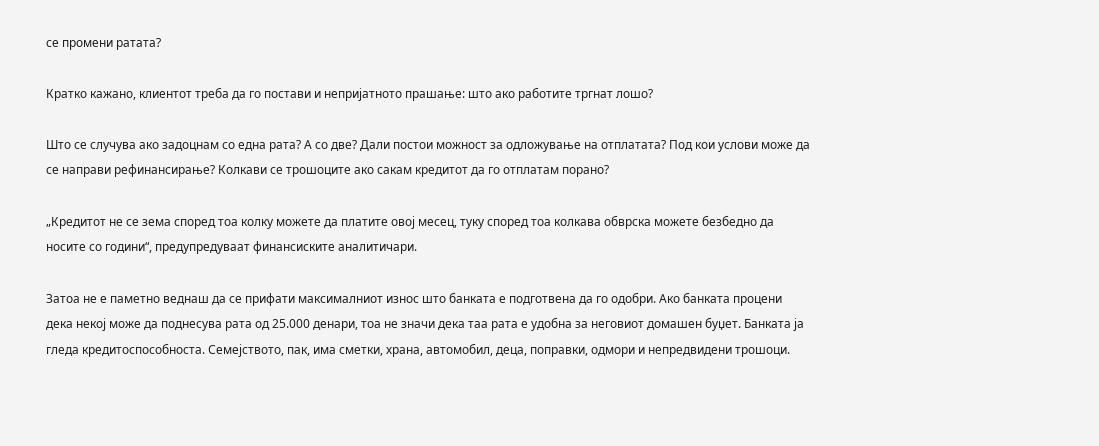се промени ратата?

Кратко кажано, клиентот треба да го постави и непријатното прашање: што ако работите тргнат лошо?

Што се случува ако задоцнам со една рата? А со две? Дали постои можност за одложување на отплатата? Под кои услови може да се направи рефинансирање? Колкави се трошоците ако сакам кредитот да го отплатам порано?

„Кредитот не се зема според тоа колку можете да платите овој месец, туку според тоа колкава обврска можете безбедно да носите со години“, предупредуваат финансиските аналитичари.

Затоа не е паметно веднаш да се прифати максималниот износ што банката е подготвена да го одобри. Ако банката процени дека некој може да поднесува рата од 25.000 денари, тоа не значи дека таа рата е удобна за неговиот домашен буџет. Банката ја гледа кредитоспособноста. Семејството, пак, има сметки, храна, автомобил, деца, поправки, одмори и непредвидени трошоци.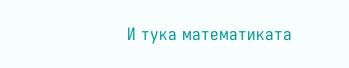И тука математиката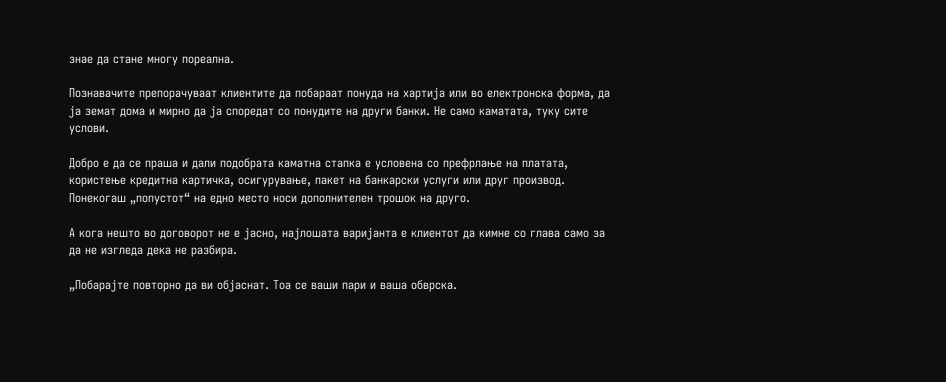знае да стане многу пореална.

Познавачите препорачуваат клиентите да побараат понуда на хартија или во електронска форма, да ја земат дома и мирно да ја споредат со понудите на други банки. Не само каматата, туку сите услови.

Добро е да се праша и дали подобрата каматна стапка е условена со префрлање на платата, користење кредитна картичка, осигурување, пакет на банкарски услуги или друг производ. Понекогаш „попустот“ на едно место носи дополнителен трошок на друго.

А кога нешто во договорот не е јасно, најлошата варијанта е клиентот да кимне со глава само за да не изгледа дека не разбира.

„Побарајте повторно да ви објаснат. Тоа се ваши пари и ваша обврска.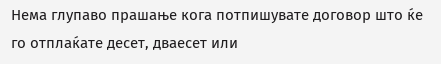Нема глупаво прашање кога потпишувате договор што ќе го отплаќате десет, дваесет или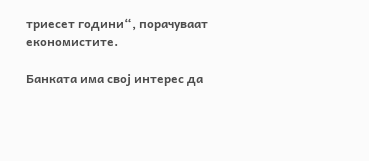триесет години“, порачуваат економистите.

Банката има свој интерес да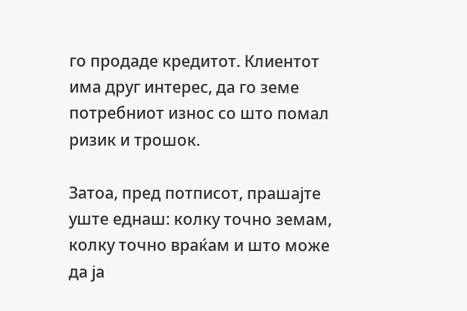го продаде кредитот. Клиентот има друг интерес, да го земе потребниот износ со што помал ризик и трошок.

Затоа, пред потписот, прашајте уште еднаш: колку точно земам, колку точно враќам и што може да ја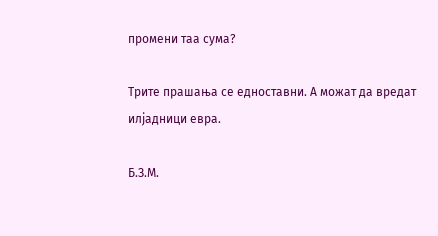промени таа сума?

Трите прашања се едноставни. А можат да вредат илјадници евра.

Б.З.М.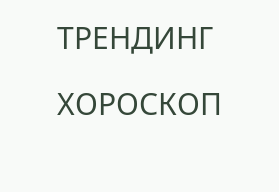ТРЕНДИНГ

ХОРОСКОП